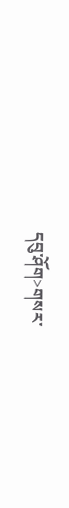དབུ་ཤོག>གསར་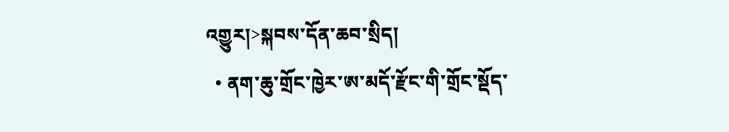འགྱུར།>སྐབས་དོན་ཆབ་སྲིད།
  • ནག་ཆུ་གྲོང་ཁྱེར་ཨ་མདོ་རྫོང་གི་གྲོང་སྡོད་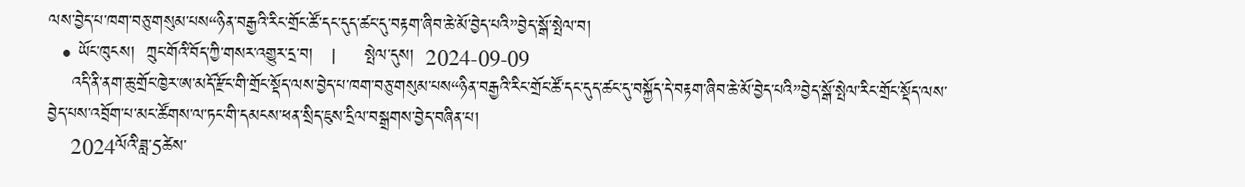ལས་བྱེད་པ་ཁག་བཅུ་གསུམ་པས“ཉིན་བརྒྱའི་རིང་གྲོང་ཚོ་དང་དུད་ཚང་དུ་བརྟག་ཞིབ་ཆེ་མོ་བྱེད་པའི”བྱེད་སྒོ་སྤེལ་བ།
  • ཡོང་ཁུངས།  ཀྲུང་གོའི་བོད་ཀྱི་གསར་འགྱུར་དྲ་བ།   |     སྤེལ་དུས།  2024-09-09
    འདི་ནི་ནག་ཆུ་གྲོང་ཁྱེར་ཨ་མདོ་རྫོང་གི་གྲོང་སྡོད་ལས་བྱེད་པ་ཁག་བཅུ་གསུམ་པས“ཉིན་བརྒྱའི་རིང་གྲོང་ཚོ་དང་དུད་ཚང་དུ་བསྐྱོད་དེ་བརྟག་ཞིབ་ཆེ་མོ་བྱེད་པའི”བྱེད་སྒོ་སྤེལ་རིང་གྲོང་སྡོད་ལས་བྱེད་པས་འབྲོག་པ་མང་ཚོགས་ལ་ཏང་གི་དམངས་ཕན་སྲིད་ཇུས་དྲིལ་བསྒྲགས་བྱེད་བཞིན་པ།
    2024ལོའི་ཟླ་5ཚེས་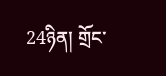24ཉིན། གྲོང་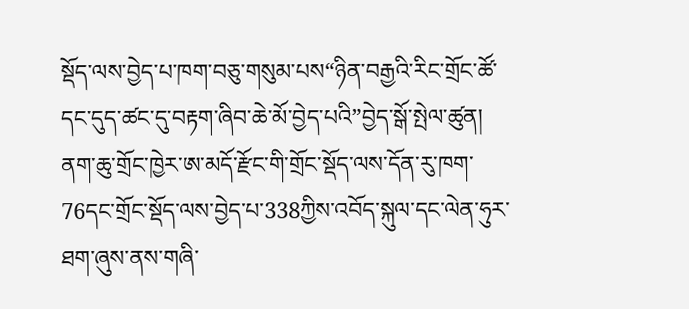སྡོད་ལས་བྱེད་པ་ཁག་བཅུ་གསུམ་པས“ཉིན་བརྒྱའི་རིང་གྲོང་ཚོ་དང་དུད་ཚང་དུ་བརྟག་ཞིབ་ཆེ་མོ་བྱེད་པའི”བྱེད་སྒོ་སྤེལ་ཚུན། ནག་ཆུ་གྲོང་ཁྱེར་ཨ་མདོ་རྫོང་གི་གྲོང་སྡོད་ལས་དོན་རུ་ཁག་76དང་གྲོང་སྡོད་ལས་བྱེད་པ་338ཀྱིས་འབོད་སྐུལ་དང་ལེན་ཧུར་ཐག་ཞུས་ནས་གཞི་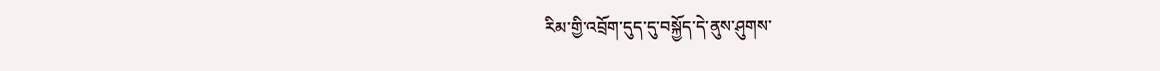རིམ་གྱི་འབྲོག་དུད་དུ་བསྐྱོད་དེ་ནུས་ཤུགས་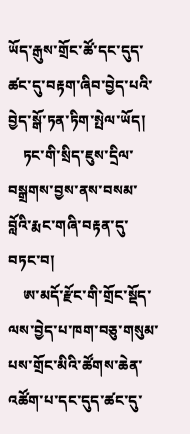ཡོད་རྒུས་གྲོང་ཚོ་དང་དུད་ཚང་དུ་བརྟག་ཞིབ་བྱེད་པའི་བྱེད་སྒོ་ཏན་ཏིག་སྤེལ་ཡོད།
    ཏང་གི་སྲིད་ཇུས་དྲིལ་བསྒྲགས་བྱས་ནས་བསམ་བློའི་རྨང་གཞི་བརྟན་དུ་བཏང་བ།
    ཨ་མདོ་རྫོང་གི་གྲོང་སྡོད་ལས་བྱེད་པ་ཁག་བཅུ་གསུམ་པས་གྲོང་མིའི་ཚོགས་ཆེན་འཚོག་པ་དང་དུད་ཚང་དུ་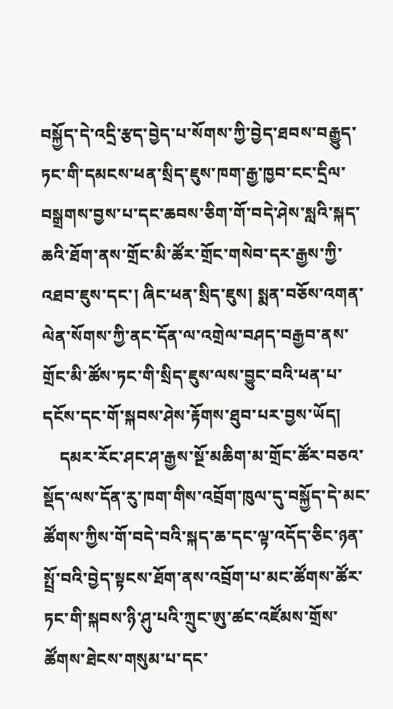བསྐྱོད་དེ་འདྲི་རྩད་བྱེད་པ་སོགས་ཀྱི་བྱེད་ཐབས་བརྒྱུད་ཏང་གི་དམངས་ཕན་སྲིད་ཇུས་ཁག་རྒྱ་ཁྱབ་ངང་དྲིལ་བསྒྲགས་བྱས་པ་དང་ཆབས་ཅིག་གོ་བདེ་ཤེས་སླའི་སྐད་ཆའི་ཐོག་ནས་གྲོང་མི་ཚོར་གྲོང་གསེབ་དར་རྒྱས་ཀྱི་འཐབ་ཇུས་དང་། ཞིང་ཕན་སྲིད་ཇུས། སྨན་བཅོས་འགན་ལེན་སོགས་ཀྱི་ནང་དོན་ལ་འགྲེལ་བཤད་བརྒྱབ་ནས་གྲོང་མི་ཚོས་ཏང་གི་སྲིད་ཇུས་ལས་བྱུང་བའི་ཕན་པ་དངོས་དང་གོ་སྐབས་ཤེས་རྟོགས་ཐུབ་པར་བྱས་ཡོད།
    དམར་རོང་ཤང་ཤ་རྒྱས་སྔོ་མཆིག་མ་གྲོང་ཚོར་བཅའ་སྡོད་ལས་དོན་རུ་ཁག་གིས་འབྲོག་ཁུལ་དུ་བསྐྱོད་དེ་མང་ཚོགས་ཀྱིས་གོ་བདེ་བའི་སྐད་ཆ་དང་ལྟ་འདོད་ཅིང་ཉན་སྤྲོ་བའི་བྱེད་སྟངས་ཐོག་ནས་འབྲོག་པ་མང་ཚོགས་ཚོར་ཏང་གི་སྐབས་ཉི་ཤུ་པའི་ཀྲུང་ཨུ་ཚང་འཛོམས་གྲོས་ཚོགས་ཐེངས་གསུམ་པ་དང་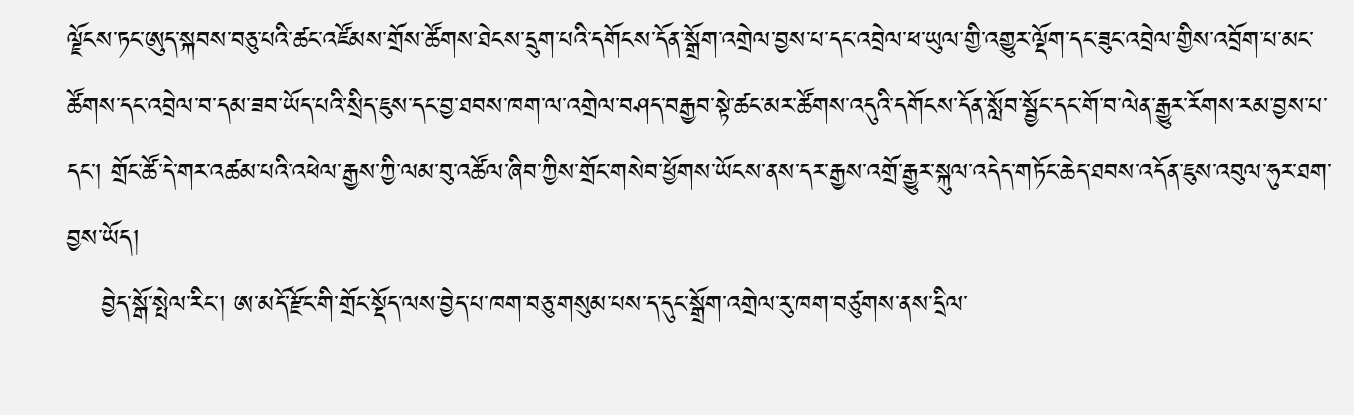ལྗོངས་ཏང་ཨུད་སྐབས་བཅུ་པའི་ཚང་འཛོམས་གྲོས་ཚོགས་ཐེངས་དྲུག་པའི་དགོངས་དོན་སྒྲོག་འགྲེལ་བྱས་པ་དང་འབྲེལ་ཕ་ཡུལ་གྱི་འགྱུར་ལྡོག་དང་ཟུང་འབྲེལ་གྱིས་འབྲོག་པ་མང་ཚོགས་དང་འབྲེལ་བ་དམ་ཟབ་ཡོད་པའི་སྲིད་ཇུས་དང་བྱ་ཐབས་ཁག་ལ་འགྲེལ་བཤད་བརྒྱབ་སྟེ་ཚང་མར་ཚོགས་འདུའི་དགོངས་དོན་སློབ་སྦྱོང་དང་གོ་བ་ལེན་རྒྱུར་རོགས་རམ་བྱས་པ་དང་། གྲོང་ཚོ་དེ་གར་འཚམ་པའི་འཕེལ་རྒྱས་ཀྱི་ལམ་བུ་འཚོལ་ཞིབ་ཀྱིས་གྲོང་གསེབ་ཕྱོགས་ཡོངས་ནས་དར་རྒྱས་འགྲོ་རྒྱུར་སྐུལ་འདེད་གཏོང་ཆེད་ཐབས་འདོན་ཇུས་འབུལ་ཧུར་ཐག་བྱས་ཡོད།
    བྱེད་སྒོ་སྤེལ་རིང་། ཨ་མདོ་རྫོང་གི་གྲོང་སྡོད་ལས་བྱེད་པ་ཁག་བཅུ་གསུམ་པས་ད་དུང་སྒྲོག་འགྲེལ་རུ་ཁག་བཙུགས་ནས་དྲིལ་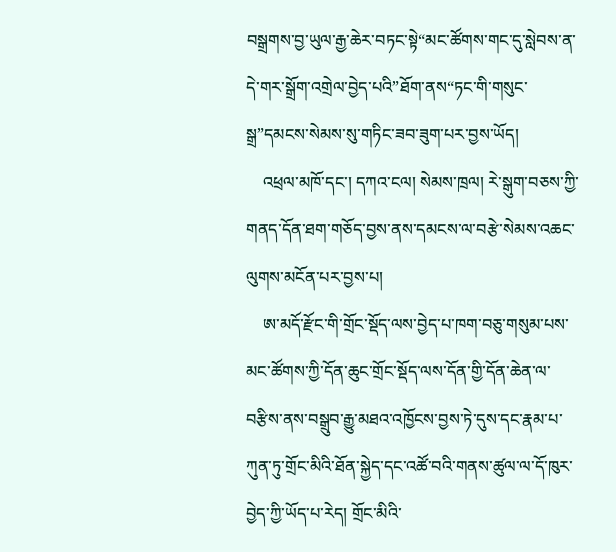བསྒྲགས་བྱ་ཡུལ་རྒྱ་ཆེར་བཏང་སྟེ“མང་ཚོགས་གང་དུ་སླེབས་ན་དེ་གར་སྒྲོག་འགྲེལ་བྱེད་པའི”ཐོག་ནས“ཏང་གི་གསུང་སྒྲ”དམངས་སེམས་སུ་གཏིང་ཟབ་ཟུག་པར་བྱས་ཡོད།
    འཕྲལ་མཁོ་དང་། དཀའ་ངལ། སེམས་ཁྲལ། རེ་སྒུག་བཅས་ཀྱི་གནད་དོན་ཐག་གཅོད་བྱས་ནས་དམངས་ལ་བརྩེ་སེམས་འཆང་ལུགས་མངོན་པར་བྱས་པ།
    ཨ་མདོ་རྫོང་གི་གྲོང་སྡོད་ལས་བྱེད་པ་ཁག་བཅུ་གསུམ་པས་མང་ཚོགས་ཀྱི་དོན་ཆུང་གྲོང་སྡོད་ལས་དོན་གྱི་དོན་ཆེན་ལ་བརྩིས་ནས་བསྒྲུབ་རྒྱུ་མཐའ་འཁྱོངས་བྱས་ཏེ་དུས་དང་རྣམ་པ་ཀུན་ཏུ་གྲོང་མིའི་ཐོན་སྐྱེད་དང་འཚོ་བའི་གནས་ཚུལ་ལ་དོ་ཁུར་བྱེད་ཀྱི་ཡོད་པ་རེད། གྲོང་མིའི་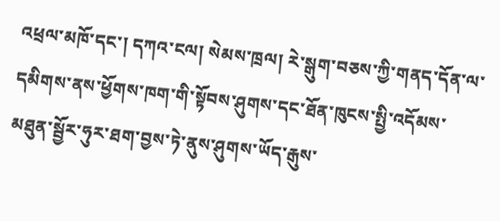འཕྲལ་མཁོ་དང་། དཀའ་ངལ། སེམས་ཁྲལ། རེ་སྒུག་བཅས་ཀྱི་གནད་དོན་ལ་དམིགས་ནས་ཕྱོགས་ཁག་གི་སྟོབས་ཤུགས་དང་ཐོན་ཁུངས་སྤྱི་འདོམས་མཐུན་སྦྱོར་ཧུར་ཐག་བྱས་ཏེ་ནུས་ཤུགས་ཡོད་རྒུས་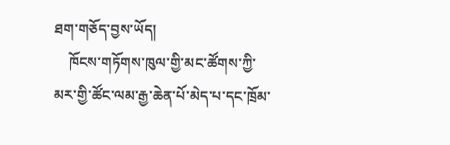ཐག་གཅོད་བྱས་ཡོད།
    ཁོངས་གཏོགས་ཁུལ་གྱི་མང་ཚོགས་ཀྱི་མར་གྱི་ཚོང་ལམ་རྒྱ་ཆེན་པོ་མེད་པ་དང་ཁྲོམ་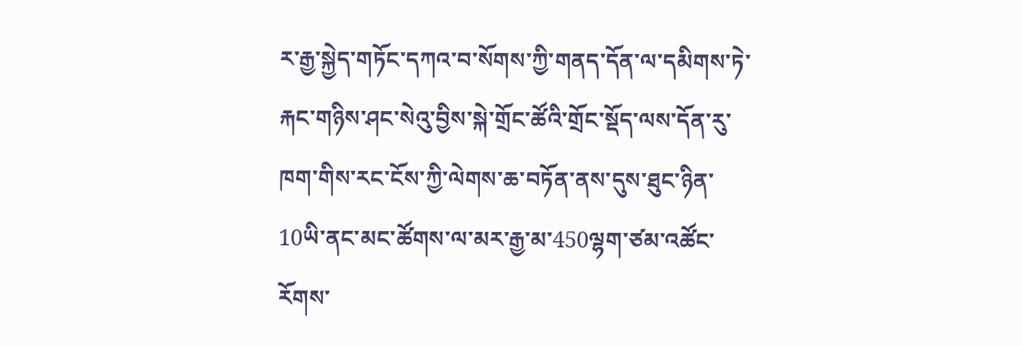ར་རྒྱ་སྐྱེད་གཏོང་དཀའ་བ་སོགས་ཀྱི་གནད་དོན་ལ་དམིགས་ཏེ་རྐང་གཉིས་ཤང་སེའུ་བྱིས་སྐེ་གྲོང་ཚོའི་གྲོང་སྡོད་ལས་དོན་རུ་ཁག་གིས་རང་ངོས་ཀྱི་ལེགས་ཆ་བཏོན་ནས་དུས་ཐུང་ཉིན་10ཡི་ནང་མང་ཚོགས་ལ་མར་རྒྱ་མ་450ལྷག་ཙམ་འཚོང་རོགས་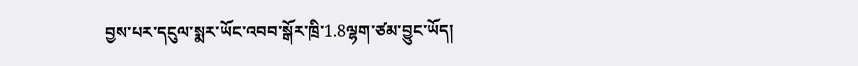བྱས་པར་དངུལ་སྨར་ཡོང་འབབ་སྒོར་ཁྲི་1.8ལྷག་ཙམ་བྱུང་ཡོད།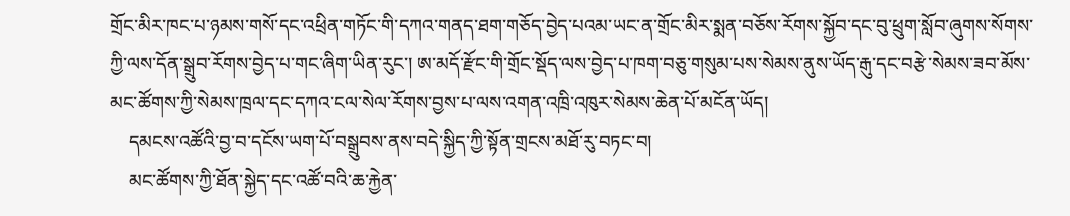གྲོང་མིར་ཁང་པ་ཉམས་གསོ་དང་འཕྲིན་གཏོང་གི་དཀའ་གནད་ཐག་གཅོད་བྱེད་པའམ་ཡང་ན་གྲོང་མིར་སྨན་བཅོས་རོགས་སྐྱོབ་དང་བུ་ཕྲུག་སློབ་ཞུགས་སོགས་ཀྱི་ལས་དོན་སྒྲུབ་རོགས་བྱེད་པ་གང་ཞིག་ཡིན་རུང་། ཨ་མདོ་རྫོང་གི་གྲོང་སྡོད་ལས་བྱེད་པ་ཁག་བཅུ་གསུམ་པས་སེམས་ནུས་ཡོད་རྒུ་དང་བརྩེ་སེམས་ཟབ་མོས་མང་ཚོགས་ཀྱི་སེམས་ཁྲལ་དང་དཀའ་ངལ་སེལ་རོགས་བྱས་པ་ལས་འགན་འཁྲི་འཁུར་སེམས་ཆེན་པོ་མངོན་ཡོད།
    དམངས་འཚོའི་བྱ་བ་དངོས་ཡག་པོ་བསྒྲུབས་ནས་བདེ་སྐྱིད་ཀྱི་སྟོན་གྲངས་མཐོ་རུ་བཏང་བ།
    མང་ཚོགས་ཀྱི་ཐོན་སྐྱེད་དང་འཚོ་བའི་ཆ་རྐྱེན་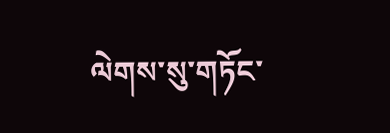ལེགས་སུ་གཏོང་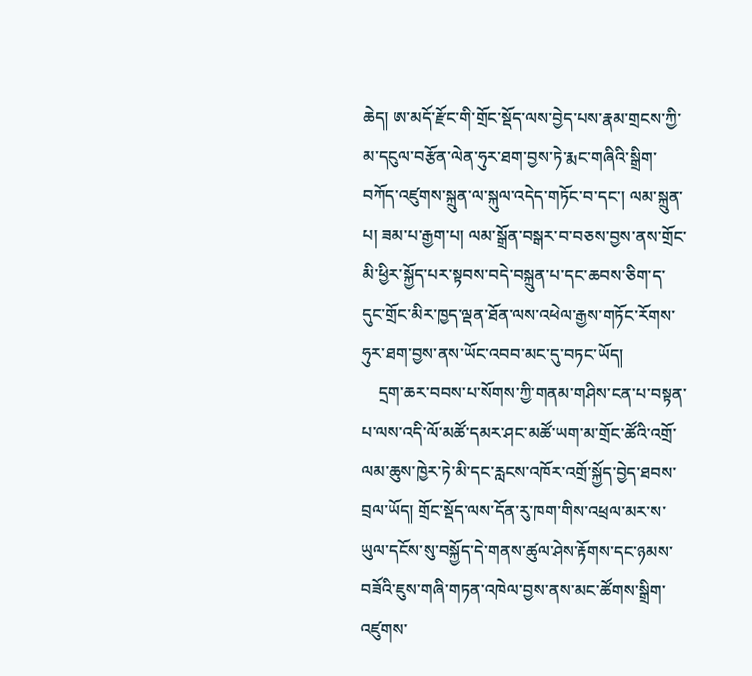ཆེད། ཨ་མདོ་རྫོང་གི་གྲོང་སྡོད་ལས་བྱེད་པས་རྣམ་གྲངས་ཀྱི་མ་དངུལ་བརྩོན་ལེན་ཧུར་ཐག་བྱས་ཏེ་རྨང་གཞིའི་སྒྲིག་བཀོད་འཛུགས་སྐྲུན་ལ་སྐུལ་འདེད་གཏོང་བ་དང་། ལམ་སྐྲུན་པ། ཟམ་པ་རྒྱག་པ། ལམ་སྒྲོན་བསྒར་བ་བཅས་བྱས་ནས་གྲོང་མི་ཕྱིར་སྐྱོད་པར་སྟབས་བདེ་བསྐྲུན་པ་དང་ཆབས་ཅིག་ད་དུང་གྲོང་མིར་ཁྱད་ལྡན་ཐོན་ལས་འཕེལ་རྒྱས་གཏོང་རོགས་ཧུར་ཐག་བྱས་ནས་ཡོང་འབབ་མང་དུ་བཏང་ཡོད།
    དྲག་ཆར་བབས་པ་སོགས་ཀྱི་གནམ་གཤིས་ངན་པ་བསྟན་པ་ལས་འདི་ལོ་མཚོ་དམར་ཤང་མཚོ་ཡག་མ་གྲོང་ཚོའི་འགྲོ་ལམ་ཆུས་ཁྱེར་ཏེ་མི་དང་རླངས་འཁོར་འགྲོ་སྐྱོད་བྱེད་ཐབས་བྲལ་ཡོད། གྲོང་སྡོད་ལས་དོན་རུ་ཁག་གིས་འཕྲལ་མར་ས་ཡུལ་དངོས་སུ་བསྐྱོད་དེ་གནས་ཚུལ་ཤེས་རྟོགས་དང་ཉམས་བཟོའི་ཇུས་གཞི་གཏན་འཁེལ་བྱས་ནས་མང་ཚོགས་སྒྲིག་འཛུགས་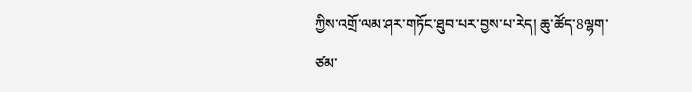ཀྱིས་འགྲོ་ལམ་ཤར་གཏོང་ཐུབ་པར་བྱས་པ་རེད། ཆུ་ཚོད་8ལྷག་ཙམ་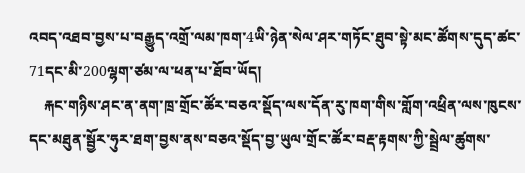འབད་འཐབ་བྱས་པ་བརྒྱུད་འགྲོ་ལམ་ཁག་4ཡི་ཉེན་སེལ་ཤར་གཏོང་ཐུབ་སྟེ་མང་ཚོགས་དུད་ཚང་71དང་མི་200ལྷག་ཙམ་ལ་ཕན་པ་ཐོབ་ཡོད།
    རྐང་གཉིས་ཤང་ན་ནག་ཁྲ་གྲོང་ཚོར་བཅའ་སྡོད་ལས་དོན་རུ་ཁག་གིས་གློག་འཕྲིན་ལས་ཁུངས་དང་མཐུན་སྦྱོར་ཧུར་ཐག་བྱས་ནས་བཅའ་སྡོད་བྱ་ཡུལ་གྲོང་ཚོར་བརྡ་རྟགས་ཀྱི་སྦྲེལ་ཚུགས་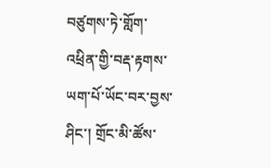བཙུགས་ཏེ་གློག་འཕྲིན་གྱི་བརྡ་རྟགས་ཡག་པོ་ཡོང་བར་བྱས་ཤིང་། གྲོང་མི་ཚོས་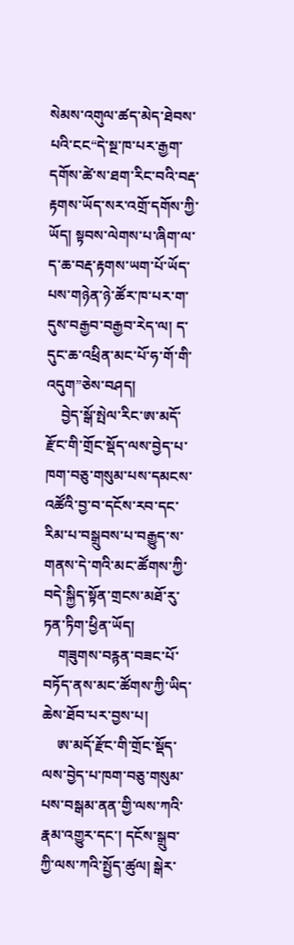སེམས་འགུལ་ཚད་མེད་ཐེབས་པའི་ངང“དེ་སྔ་ཁ་པར་རྒྱག་དགོས་ཚེ་ས་ཐག་རིང་བའི་བརྡ་རྟགས་ཡོད་སར་འགྲོ་དགོས་ཀྱི་ཡོད། སྟབས་ལེགས་པ་ཞིག་ལ་ད་ཆ་བརྡ་རྟགས་ཡག་པོ་ཡོད་པས་གཉེན་ཉེ་ཚོར་ཁ་པར་ག་དུས་བརྒྱབ་བརྒྱབ་རེད་ལ། ད་དུང་ཆ་འཕྲིན་མང་པོ་ཧ་གོ་གི་འདུག”ཅེས་བཤད།
    བྱེད་སྒོ་སྤེལ་རིང་ཨ་མདོ་རྫོང་གི་གྲོང་སྡོད་ལས་བྱེད་པ་ཁག་བཅུ་གསུམ་པས་དམངས་འཚོའི་བྱ་བ་དངོས་རབ་དང་རིམ་པ་བསྒྲུབས་པ་བརྒྱུད་ས་གནས་དེ་གའི་མང་ཚོགས་ཀྱི་བདེ་སྐྱིད་སྟོན་གྲངས་མཐོ་རུ་ཏན་ཏིག་ཕྱིན་ཡོད།
    གཟུགས་བརྙན་བཟང་པོ་བཏོད་ནས་མང་ཚོགས་ཀྱི་ཡིད་ཆེས་ཐོབ་པར་བྱས་པ།
    ཨ་མདོ་རྫོང་གི་གྲོང་སྡོད་ལས་བྱེད་པ་ཁག་བཅུ་གསུམ་པས་བསྒམ་ནན་གྱི་ལས་ཀའི་རྣམ་འགྱུར་དང་། དངོས་སྒྲུབ་ཀྱི་ལས་ཀའི་སྤྱོད་ཚུལ། སྒེར་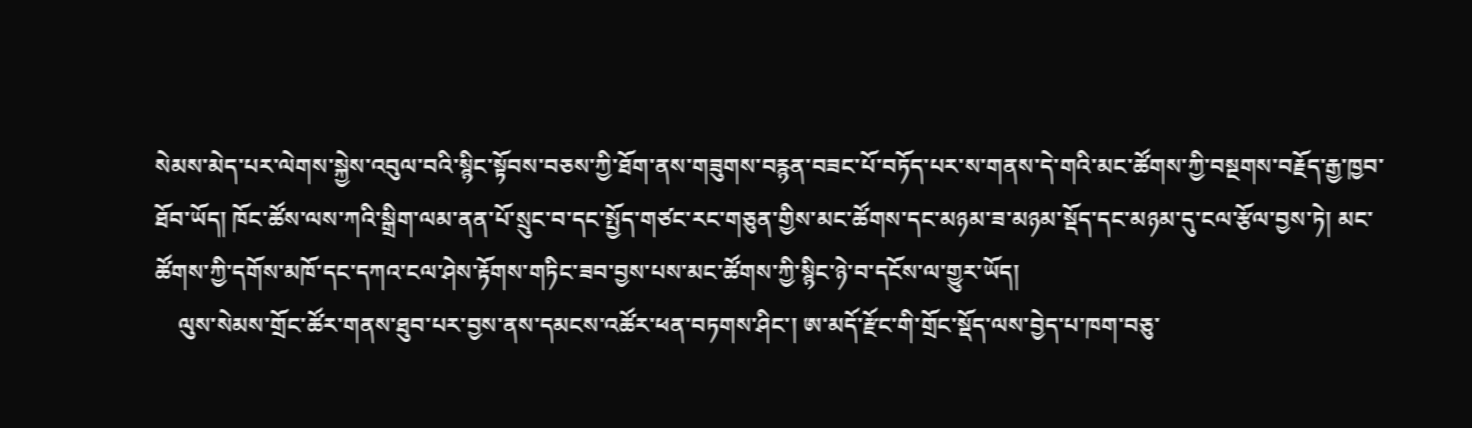སེམས་མེད་པར་ལེགས་སྐྱེས་འབུལ་བའི་སྙིང་སྟོབས་བཅས་ཀྱི་ཐོག་ནས་གཟུགས་བརྙན་བཟང་པོ་བཏོད་པར་ས་གནས་དེ་གའི་མང་ཚོགས་ཀྱི་བསྔགས་བརྗོད་རྒྱ་ཁྱབ་ཐོབ་ཡོད། ཁོང་ཚོས་ལས་ཀའི་སྒྲིག་ལམ་ནན་པོ་སྲུང་བ་དང་སྤྱོད་གཙང་རང་གཅུན་གྱིས་མང་ཚོགས་དང་མཉམ་ཟ་མཉམ་སྡོད་དང་མཉམ་དུ་ངལ་རྩོལ་བྱས་ཏེ། མང་ཚོགས་ཀྱི་དགོས་མཁོ་དང་དཀའ་ངལ་ཤེས་རྟོགས་གཏིང་ཟབ་བྱས་པས་མང་ཚོགས་ཀྱི་སྙིང་ཉེ་བ་དངོས་ལ་གྱུར་ཡོད།
    ལུས་སེམས་གྲོང་ཚོར་གནས་ཐུབ་པར་བྱས་ནས་དམངས་འཚོར་ཕན་བཏགས་ཤིང་། ཨ་མདོ་རྫོང་གི་གྲོང་སྡོད་ལས་བྱེད་པ་ཁག་བཅུ་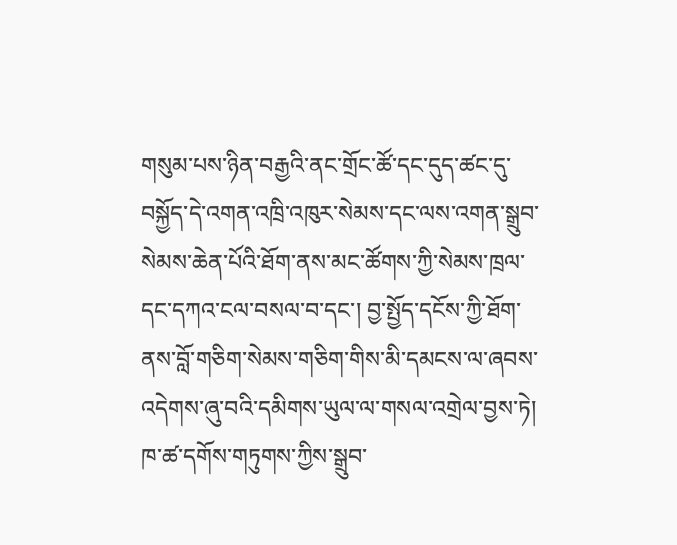གསུམ་པས་ཉིན་བརྒྱའི་ནང་གྲོང་ཚོ་དང་དུད་ཚང་དུ་བསྐྱོད་དེ་འགན་འཁྲི་འཁུར་སེམས་དང་ལས་འགན་སྒྲུབ་སེམས་ཆེན་པོའི་ཐོག་ནས་མང་ཚོགས་ཀྱི་སེམས་ཁྲལ་དང་དཀའ་ངལ་བསལ་བ་དང་། བྱ་སྤྱོད་དངོས་ཀྱི་ཐོག་ནས་བློ་གཅིག་སེམས་གཅིག་གིས་མི་དམངས་ལ་ཞབས་འདེགས་ཞུ་བའི་དམིགས་ཡུལ་ལ་གསལ་འགྲེལ་བྱས་ཏེ། ཁ་ཚ་དགོས་གཏུགས་ཀྱིས་སྒྲུབ་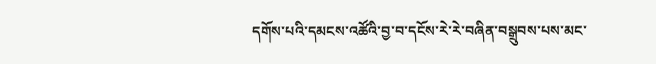དགོས་པའི་དམངས་འཚོའི་བྱ་བ་དངོས་རེ་རེ་བཞིན་བསྒྲུབས་པས་མང་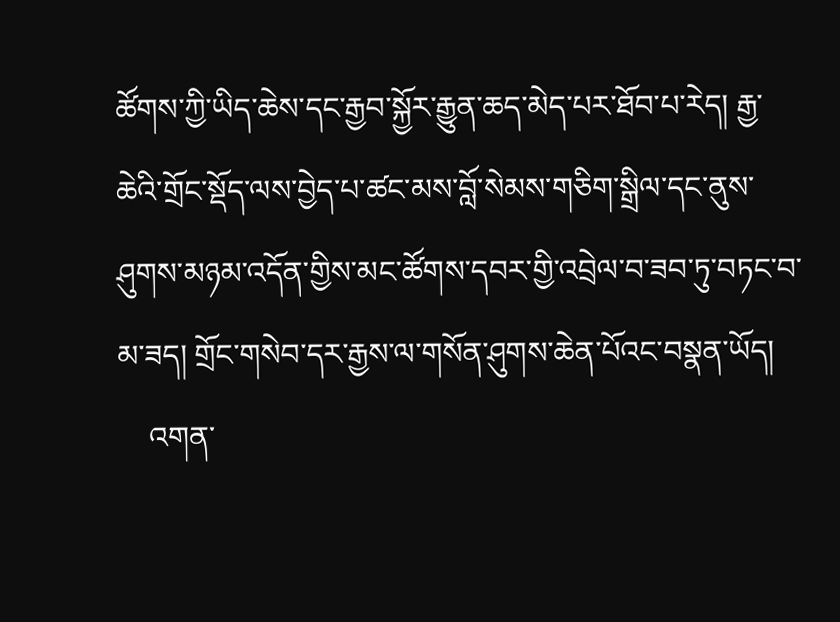ཚོགས་ཀྱི་ཡིད་ཆེས་དང་རྒྱབ་སྐྱོར་རྒྱུན་ཆད་མེད་པར་ཐོབ་པ་རེད། རྒྱ་ཆེའི་གྲོང་སྡོད་ལས་བྱེད་པ་ཚང་མས་བློ་སེམས་གཅིག་སྒྲིལ་དང་ནུས་ཤུགས་མཉམ་འདོན་གྱིས་མང་ཚོགས་དབར་གྱི་འབྲེལ་བ་ཟབ་ཏུ་བཏང་བ་མ་ཟད། གྲོང་གསེབ་དར་རྒྱས་ལ་གསོན་ཤུགས་ཆེན་པོའང་བསྣན་ཡོད།
    འགན་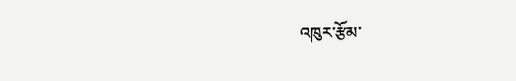འཁུར་རྩོམ་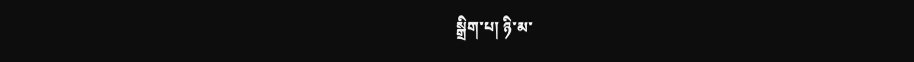སྒྲིག་པ། ཉི་མ་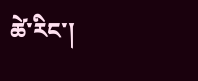ཚེ་རིང་།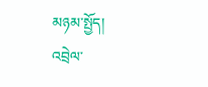མཉམ་སྤྱོད།
འབྲེལ་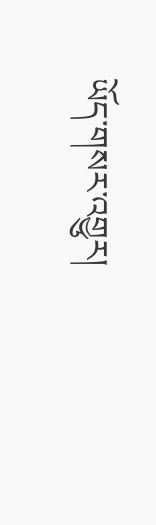ཡོད་གསར་འགྱུར།